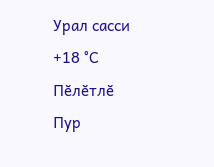Урал сасси
+18 °С
Пӗлӗтлӗ
Пур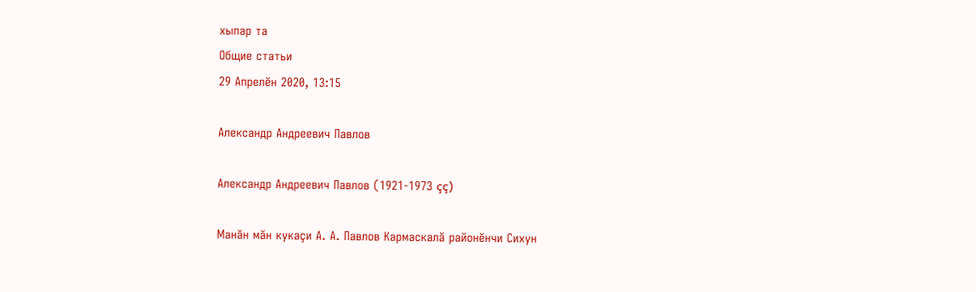хыпар та
Общие статьи
29 Апрелӗн 2020, 13:15

Александр Андреевич Павлов

Александр Андреевич Павлов (1921-1973 çç)

Манăн мăн кукаçи А. А. Павлов Кармаскалă районĕнчи Сихун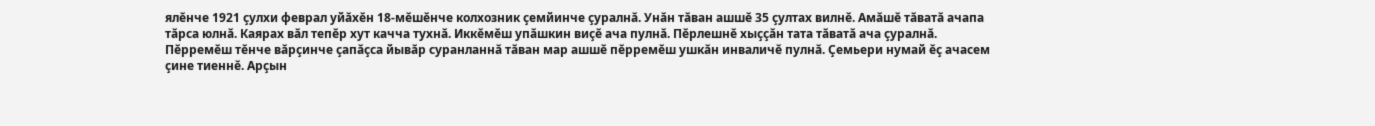ялĕнче 1921 çулхи феврал уйăхĕн 18-мĕшĕнче колхозник çемйинче çуралнă. Унăн тăван ашшĕ 35 çултах вилнĕ. Амăшĕ тăватă ачапа тăрса юлнă. Каярах вăл тепĕр хут качча тухнă. Иккĕмĕш упăшкин виçĕ ача пулнă. Пĕрлешнĕ хыççăн тата тăватă ача çуралнă. Пĕрремĕш тĕнче вăрçинче çапăçса йывăр суранланнă тăван мар ашшĕ пĕрремĕш ушкăн инваличĕ пулнă. Çемьери нумай ĕç ачасем çине тиеннĕ. Арçын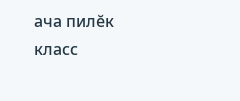ача пилĕк класс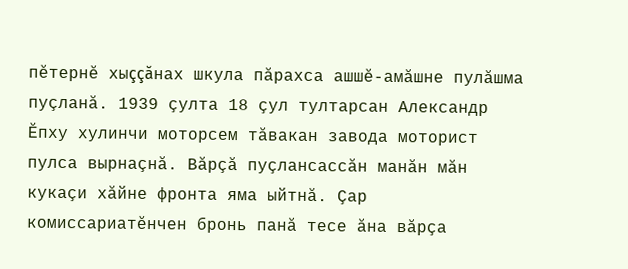пĕтернĕ хыççăнах шкула пăрахса ашшĕ-амăшне пулăшма пуçланă. 1939 çулта 18 çул тултарсан Александр Ĕпху хулинчи моторсем тăвакан завода моторист пулса вырнаçнă. Вăрçă пуçлансассăн манăн мăн кукаçи хăйне фронта яма ыйтнă. Çар комиссариатĕнчен бронь панă тесе ăна вăрçа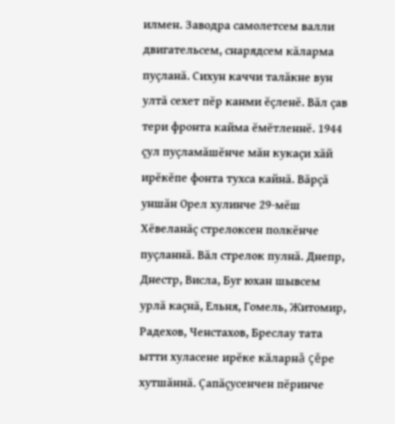илмен. Заводра самолетсем валли двигательсем, снарядсем кăларма пуçланă. Сихун каччи талăкне вун ултă сехет пĕр канми ĕçленĕ. Вăл çав тери фронта кайма ĕмĕтленнĕ. 1944 çул пуçламăшĕнче мăн кукаçи хăй ирĕкĕпе фонта тухса кайнă. Вăрçă уншăн Орел хулинче 29-мĕш Хĕвеланăç стрелоксен полкĕнче пуçланнă. Вăл стрелок пулнă. Днепр, Днестр, Висла, Буг юхан шывсем урлă каçнă, Ельня, Гомель, Житомир, Радехов, Ченстахов, Бреслау тата ытти хуласене ирĕке кăларнă çĕре хутшăннă. Çапăçусенчен пĕринче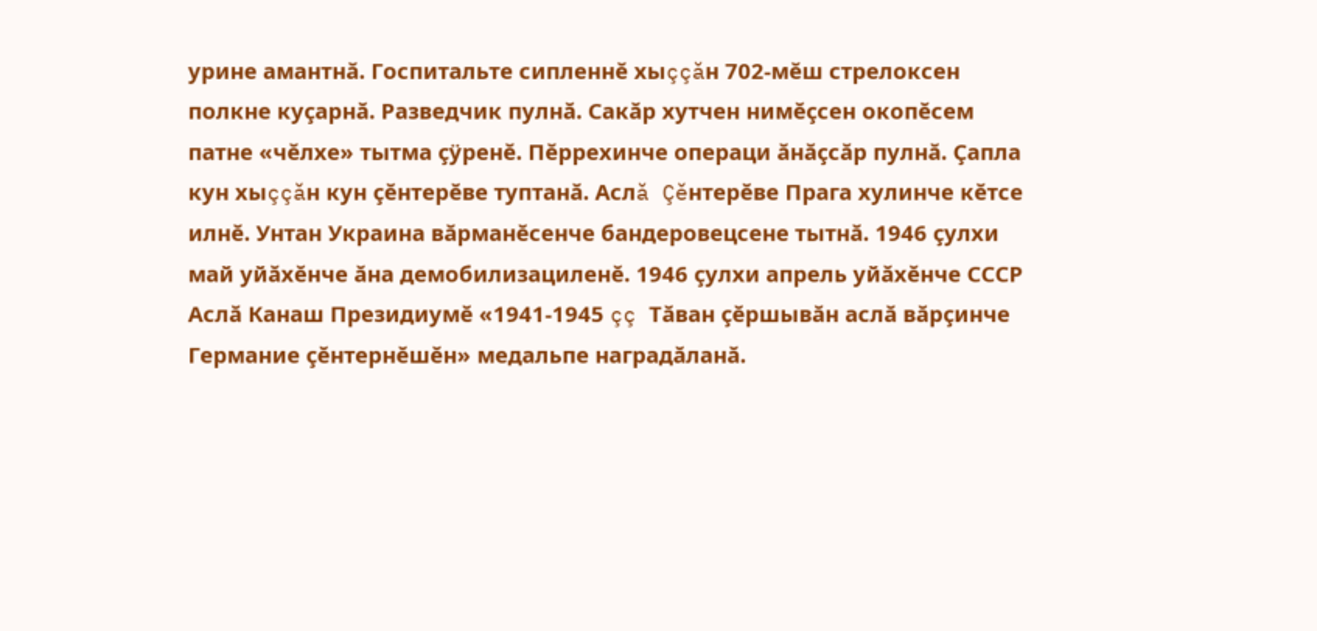урине амантнă. Госпитальте сипленнĕ хыççăн 702-мĕш стрелоксен полкне куçарнă. Разведчик пулнă. Сакăр хутчен нимĕçсен окопĕсем патне «чĕлхе» тытма çÿренĕ. Пĕррехинче операци ăнăçсăр пулнă. Çапла кун хыççăн кун çĕнтерĕве туптанă. Аслă Çĕнтерĕве Прага хулинче кĕтсе илнĕ. Унтан Украина вăрманĕсенче бандеровецсене тытнă. 1946 çулхи май уйăхĕнче ăна демобилизациленĕ. 1946 çулхи апрель уйăхĕнче СССР Аслă Канаш Президиумĕ «1941-1945 çç Тăван çĕршывăн аслă вăрçинче Германие çĕнтернĕшĕн» медальпе наградăланă.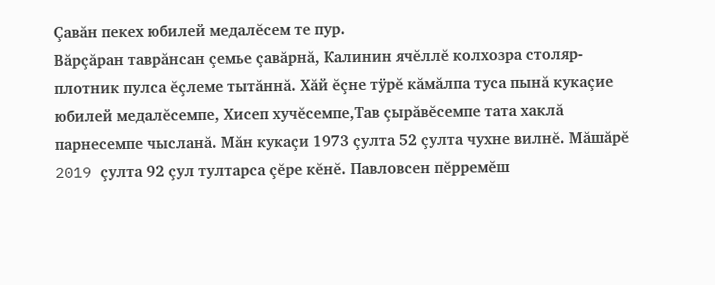Çавăн пекех юбилей медалĕсем те пур.
Вăрçăран таврăнсан çемье çавăрнă, Калинин ячĕллĕ колхозра столяр-плотник пулса ĕçлеме тытăннă. Хăй ĕçне тÿрĕ кăмăлпа туса пынă кукаçие юбилей медалĕсемпе, Хисеп хучĕсемпе,Тав çырăвĕсемпе тата хаклă парнесемпе чысланă. Мăн кукаçи 1973 çулта 52 çулта чухне вилнĕ. Мăшăрĕ 2019 çулта 92 çул тултарса çĕре кĕнĕ. Павловсен пĕрремĕш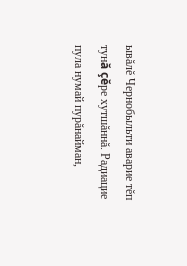ывăлĕ Чернобыльти аварие тĕп тунă çĕре хутшăннă. Радиацие пула нумай пурăнайман,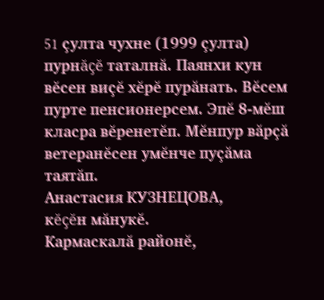51 çулта чухне (1999 çулта) пурнăçĕ таталнă. Паянхи кун вĕсен виçĕ хĕрĕ пурăнать. Вĕсем пурте пенсионерсем. Эпĕ 8-мĕш класра вĕренетĕп. Мĕнпур вăрçă ветеранĕсен умĕнче пуçăма таятăп.
Анастасия КУЗНЕЦОВА,
кĕçĕн мăнукĕ.
Кармаскалă районĕ,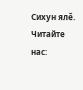Сихун ялĕ.
Читайте нас: